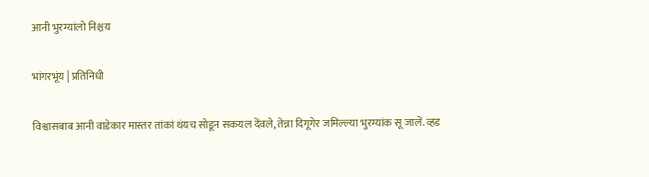आनी भुरग्यांलो निश्चय

भांगरभूंय | प्रतिनिधी

विश्वासबाब आनी वाडेकार मास्तर तांकां थंयच सोडून सकयल देंवले, तेन्ना दिगूगेर जमिल्ल्या भुरग्यांक सू जालें. व्हड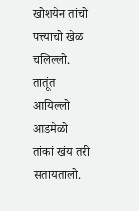खोशयेन तांचो पत्त्याचो खेळ चलिल्लो. तातूंत आयिल्लो आडमेळो तांकां खंय तरी सतायतालो.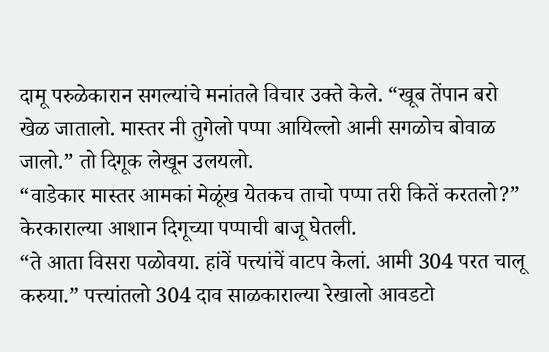दामू परुळेकारान सगल्यांचे मनांतले विचार उक्ते केले. “खूब तेंपान बरो खेळ जातालो. मास्तर नी तुगेलो पप्पा आयिल्लो आनी सगळोच बोवाळ जालो.” तो दिगूक लेखून उलयलो.
“वाडेकार मास्तर आमकां मेळूंख येतकच ताचो पप्पा तरी कितें करतलो?” केरकाराल्या आशान दिगूच्या पप्पाची बाजू घेतली.
“ते आता विसरा पळोवया. हांवें पत्त्यांचें वाटप केलां. आमी 304 परत चालू करुया.” पत्त्यांतलो 304 दाव साळकाराल्या रेखालो आवडटो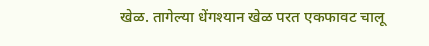खेळ. तागेल्या धेंगश्यान खेळ परत एकफावट चालू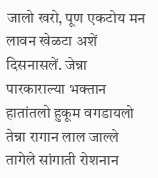जालो खरो, पूण एकटोय मन लावन खेळटा अशें दिसनासलें. जेन्ना पारकाराल्या भक्तान हातांतलो हुकूम वगडायलो तेन्ना रागान लाल जाल्ले तागेले सांगाती रोशनान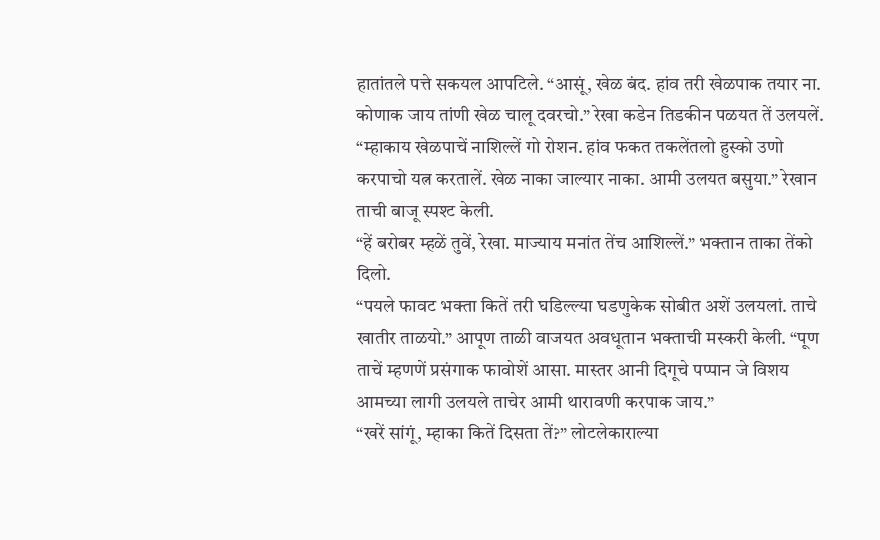हातांतले पत्ते सकयल आपटिले. “आसूं, खेळ बंद. हांव तरी खेळपाक तयार ना. कोणाक जाय तांणी खेळ चालू दवरचो.” रेखा कडेन तिडकीन पळयत तें उलयलें.
“म्हाकाय खेळपाचें नाशिल्लें गो रोशन. हांव फकत तकलेंतलो हुस्को उणो करपाचो यत्न करतालें. खेळ नाका जाल्यार नाका. आमी उलयत बसुया.” रेखान ताची बाजू स्पश्ट केली.
“हें बरोबर म्हळें तुवें, रेखा. माज्याय मनांत तेंच आशिल्लें.” भक्तान ताका तेंको दिलो.
“पयले फावट भक्ता कितें तरी घडिल्ल्या घडणुकेक सोबीत अशें उलयलां. ताचे खातीर ताळयो.” आपूण ताळी वाजयत अवधूतान भक्ताची मस्करी केली. “पूण ताचें म्हणणें प्रसंगाक फावोशें आसा. मास्तर आनी दिगूचे पप्पान जे विशय आमच्या लागी उलयले ताचेर आमी थारावणी करपाक जाय.”
“खरें सांगूं, म्हाका कितें दिसता तें?” लोटलेकाराल्या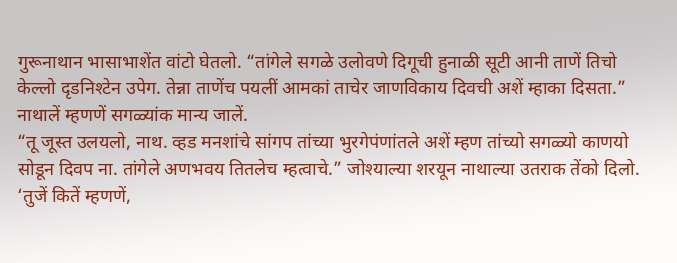गुरूनाथान भासाभाशेंत वांटो घेतलो. “तांगेले सगळे उलोवणे दिगूची हुनाळी सूटी आनी ताणें तिचो केल्लो दृडनिश्टेन उपेग. तेन्ना ताणेंच पयलीं आमकां ताचेर जाणविकाय दिवची अशें म्हाका दिसता.” नाथालें म्हणणें सगळ्यांक मान्य जालें.
“तू जूस्त उलयलो, नाथ. व्हड मनशांचे सांगप तांच्या भुरगेपंणांतले अशें म्हण तांच्यो सगळ्यो काणयो सोडून दिवप ना. तांगेले अणभवय तितलेच म्हत्वाचे.” जोश्याल्या शरयून नाथाल्या उतराक तेंको दिलो.
‘तुजें कितें म्हणणें,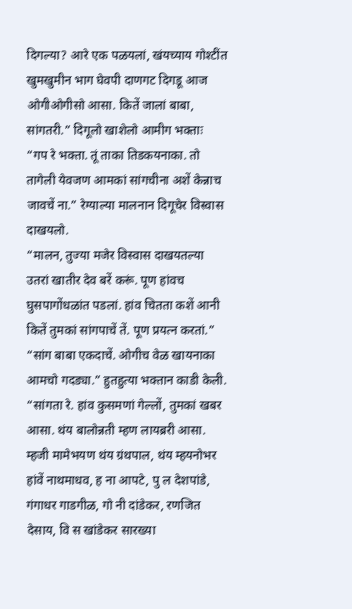दिगल्या? आरे एक पळयलां, खंयच्याय गोश्टींत खुमखुमीन भाग घेवपी दाणगट दिगडू आज ओगीओगीसो आसा. कितें जालां बाबा, सांगतरी.” दिगूलो खाशेलो आमीग भक्ताः
“गप रे भक्ता. तूं ताका तिडकयनाका. तो तागेली येवजण आमकां सांगचीना अशें केन्नाच जावचें ना.” रेग्याल्या मालनान दिगूचेर विस्वास दाखयलो.
“मालन, तुज्या मजेर विस्वास दाखयतल्या उतरां खातीर देव बरें करूं. पूण हांवच घुसपागोंधळांत पडलां. हांव चितता कशें आनी कितें तुमकां सांगपाचें तें. पूण प्रयत्न करतां.”
“सांग बाबा एकदाचें. ओगीच वेळ खायनाका आमचो गदड्या.” हुतहुत्या भक्तान काडी केली.
“सांगता रे. हांव कुसमणां गेल्लों, तुमकां खबर आसा. थंय बालोन्नती म्हण लायब्ररी आसा. म्हजी मामेभयण थंय ग्रंथपाल, थंय म्हयनोभर हांवें नाथमाधव, ह ना आपटे, पु ल देशपांडे, गंगाधर गाडगीळ, गो नी दांडेकर, रणजित देसाय, वि स खांडेकर सारख्या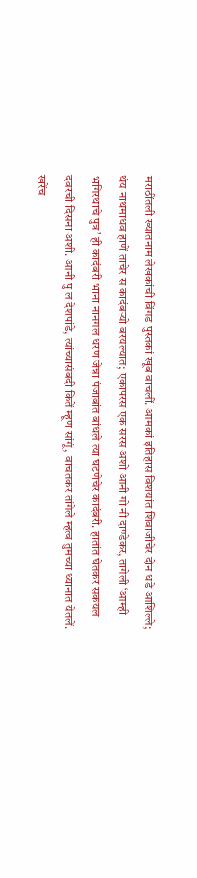मराठींतली ख्यातनाम लेखकांची विंगड पुस्तकां खूब वाचलीं. आमकां इतिहास विशयांत शिवाजीचेर दोन धडे आशिल्ले; थंय नाथमाधव हाणें ताचेर स कादंबऱ्यो बरयल्यात; एकापरस एक सरस अशो आनी गो नी दाण्डेकर, तागेली ‘आम्ही भगिरथाचे पुत्र’ ही कादंबरी भाना नानगल धरण जेन्ना पंजाबांत बांधले त्या घटणेचेर कादंबरी. हातांत घेतकर सकयल दवरची दिसना अशी. आनी पु ल देशपांडे, त्यांच्यासंबदी कितें म्हूण सांगूं, वाचतकर तांगेले म्हत्व तुमच्या ध्यानात येतलें. खरेंच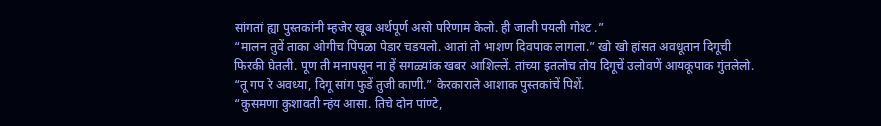सांगतां ह्या पुस्तकांनी म्हजेर खूब अर्थपूर्ण असो परिणाम केलो. ही जाली पयली गोश्ट .”
“मालन तुवें ताका ओगीच पिंपळा पेडार चडयलो. आतां तो भाशण दिवपाक लागला.” खो खो हांसत अवधूतान दिगूची फिरकी घेतली. पूण ती मनापसून ना हें सगळ्यांक खबर आशिल्लें. तांच्या इतलोच तोय दिगूचें उलोवणें आयकूपाक गुंतलेलो.
“तू गप रे अवध्या, दिगू सांग फुडें तुजी काणी.” केरकाराले आशाक पुस्तकांचें पिशें.
“कुसमणा कुशावती न्हंय आसा. तिचे दोन पांण्टे,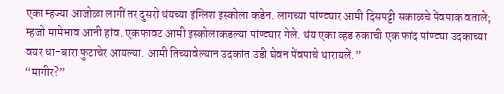एका म्हज्या आजोळा लागीं तर दुसरो थंयच्या इंग्लिश इस्कोला कडेन. लागच्या पांण्ट्यार आमी दिसपट्टी सकाळचे पेंवपाक वताले; म्हजो मामेभाव आनी हांव. एकफावट आमी इस्कोलाकडल्या पांण्ट्यार गेले. थंय एका व्हड रुकाची एक फांद पांण्ट्या उदकाच्या वयर धा-बारा फुटाचेर आयल्या. आमी तिच्यावेल्यान उदकांत उडी घेवन पेंवपाचे थारायलें.”
“मागीर?”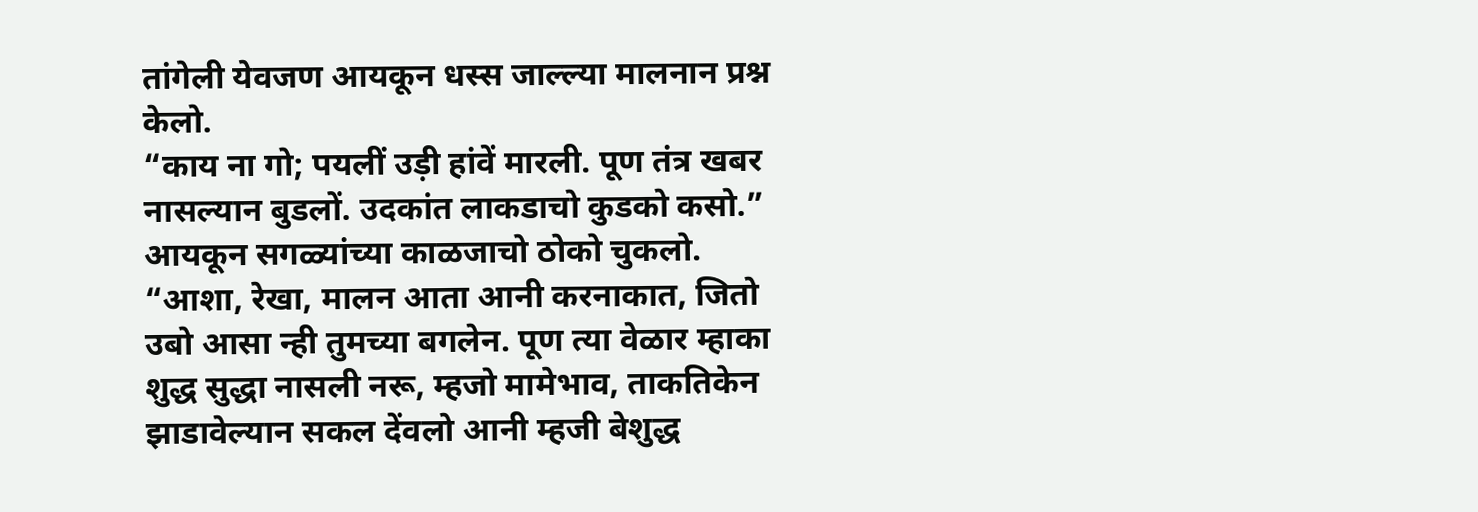तांगेली येवजण आयकून धस्स जाल्ल्या मालनान प्रश्न केलो.
“काय ना गो; पयलीं उड़ी हांवें मारली. पूण तंत्र खबर नासल्यान बुडलों. उदकांत लाकडाचो कुडको कसो.” आयकून सगळ्यांच्या काळजाचो ठोको चुकलो. “आशा, रेखा, मालन आता आनी करनाकात, जितो उबो आसा न्ही तुमच्या बगलेन. पूण त्या वेळार म्हाका शुद्ध सुद्धा नासली नरू, म्हजो मामेभाव, ताकतिकेन झाडावेल्यान सकल देंवलो आनी म्हजी बेशुद्ध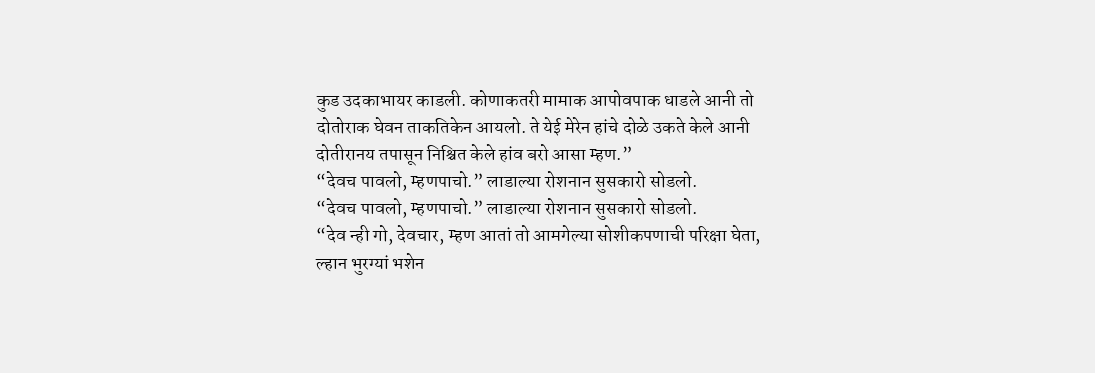कुड उदकाभायर काडली. कोणाकतरी मामाक आपोवपाक धाडले आनी तो दोतोराक घेवन ताकतिकेन आयलो. ते येई मेरेन हांचे दोळे उकते केले आनी दोतीरानय तपासून निश्चित केले हांव बरो आसा म्हण.”
“देवच पावलो, म्हणपाचो.” लाडाल्या रोशनान सुसकारो सोडलो.
“देवच पावलो, म्हणपाचो.” लाडाल्या रोशनान सुसकारो सोडलो.
“देव न्ही गो, देवचार, म्हण आतां तो आमगेल्या सोशीकपणाची परिक्षा घेता, ल्हान भुरग्यां भशेन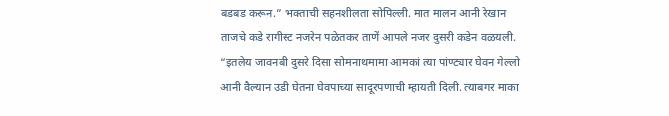बडबड करून.” भक्ताची सहनशीलता सोपिल्ली. मात मालन आनी रेखान ताजचे कडे रागीस्ट नजरेन पळेतकर ताणें आपले नजर दुसरी कडेन वळयली.
“इतलेय जावनबी दुसरे दिसा सोमनाथमामा आमकां त्या पांण्ट्यार घेवन गेल्लो आनी वैल्यान उडी घेतना घेवपाच्या सादूरपणाची म्हायती दिली. त्याबगर माका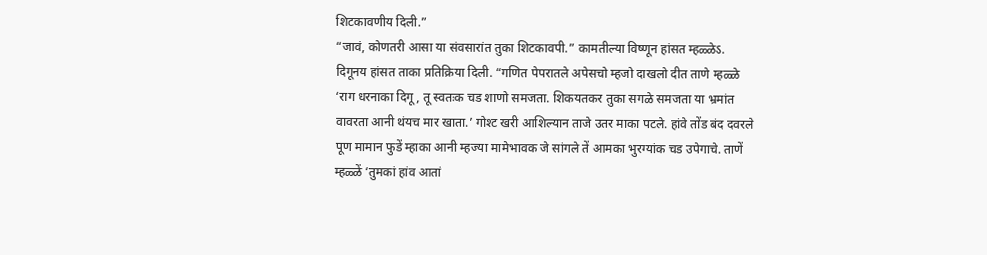शिटकावणीय दिली.”
“जावं, कोणतरी आसा या संवसारांत तुका शिटकावपी.” कामतील्या विष्णून हांसत म्हळ्ळेऽ.
दिगूनय हांसत ताका प्रतिक्रिया दिली. “गणित पेपरातले अपेसचो म्हजो दाखलो दीत ताणे म्हळ्ळे ‘राग धरनाका दिगू, तू स्वतःक चड शाणो समजता. शिकयतकर तुका सगळे समजता या भ्रमांत वावरता आनी थंयच मार खाता.’ गोश्ट खरी आशिल्यान ताजे उतर माका पटले. हांवे तोंड बंद दवरले पूण मामान फुडें म्हाका आनी म्हज्या मामेभावक जे सांगले तें आमका भुरग्यांक चड उपेगाचे. ताणें म्हळ्ळें ‘तुमकां हांव आतां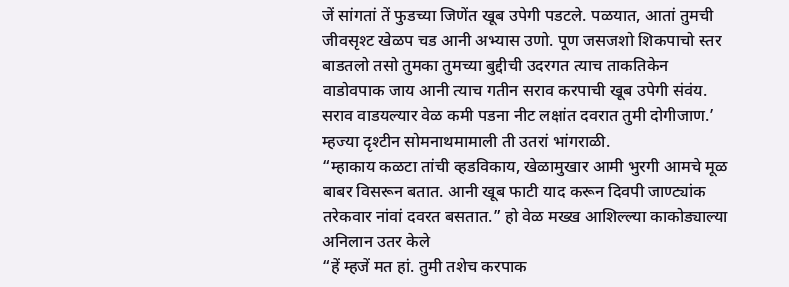जें सांगतां तें फुडच्या जिणेंत खूब उपेगी पडटले. पळयात, आतां तुमची जीवसृश्ट खेळप चड आनी अभ्यास उणो. पूण जसजशो शिकपाचो स्तर बाडतलो तसो तुमका तुमच्या बुद्दीची उदरगत त्याच ताकतिकेन वाडोवपाक जाय आनी त्याच गतीन सराव करपाची खूब उपेगी संवंय. सराव वाडयल्यार वेळ कमी पडना नीट लक्षांत दवरात तुमी दोगीजाण.’ म्हज्या दृश्टीन सोमनाथमामाली ती उतरां भांगराळी.
“म्हाकाय कळटा तांची व्हडविकाय, खेळामुखार आमी भुरगी आमचे मूळ बाबर विसरून बतात. आनी खूब फाटी याद करून दिवपी जाण्ट्यांक तरेकवार नांवां दवरत बसतात.” हो वेळ मख्ख आशिल्ल्या काकोड्याल्या अनिलान उतर केले
“हें म्हजें मत हां. तुमी तशेच करपाक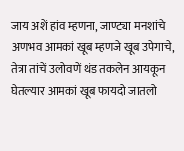जाय अशें हांव म्हणना, जाण्ट्या मनशांचे अणभव आमकां खूब म्हणजे खूब उपेगाचे, तेत्रा तांचें उलोवणें थंड तकलेन आयकून घेतल्यार आमकां खूब फायदो जातलो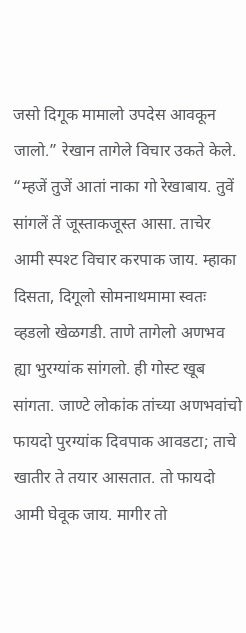जसो दिगूक मामालो उपदेस आवकून जालो.” रेखान तागेले विचार उकते केले.
“म्हजें तुजें आतां नाका गो रेखाबाय. तुवें सांगलें तें जूस्ताकजूस्त आसा. ताचेर आमी स्पश्ट विचार करपाक जाय. म्हाका दिसता, दिगूलो सोमनाथमामा स्वतः व्हडलो खेळगडी. ताणे तागेलो अणभव ह्या भुरग्यांक सांगलो. ही गोस्ट खूब सांगता. जाण्टे लोकांक तांच्या अणभवांचो फायदो पुरग्यांक दिवपाक आवडटा; ताचे खातीर ते तयार आसतात. तो फायदो आमी घेवूक जाय. मागीर तो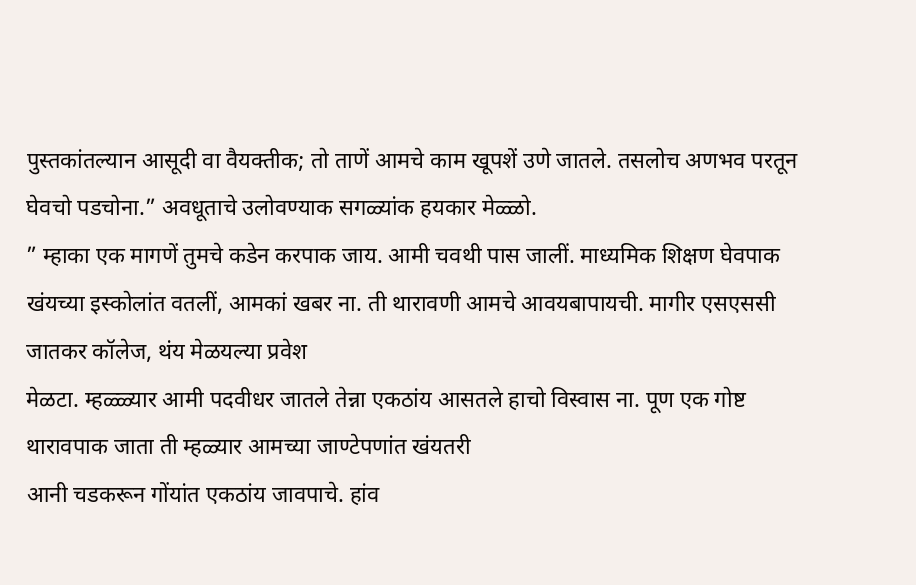पुस्तकांतल्यान आसूदी वा वैयक्तीक; तो ताणें आमचे काम खूपशें उणे जातले. तसलोच अणभव परतून घेवचो पडचोना.” अवधूताचे उलोवण्याक सगळ्यांक हयकार मेळ्ळो.
” म्हाका एक मागणें तुमचे कडेन करपाक जाय. आमी चवथी पास जालीं. माध्यमिक शिक्षण घेवपाक खंयच्या इस्कोलांत वतलीं, आमकां खबर ना. ती थारावणी आमचे आवयबापायची. मागीर एसएससी
जातकर कॉलेज, थंय मेळयल्या प्रवेश
मेळटा. म्हळ्ळ्यार आमी पदवीधर जातले तेन्ना एकठांय आसतले हाचो विस्वास ना. पूण एक गोष्ट थारावपाक जाता ती म्हळ्यार आमच्या जाण्टेपणांत खंयतरी
आनी चडकरून गोंयांत एकठांय जावपाचे. हांव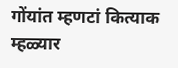गोंयांत म्हणटां कित्याक म्हळ्यार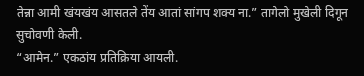तेन्ना आमी खंयखंय आसतले तेंय आतां सांगप शक्य ना.” तागेलो मुखेली दिगून सुचोवणी केली.
“आमेन.” एकठांय प्रतिक्रिया आयली.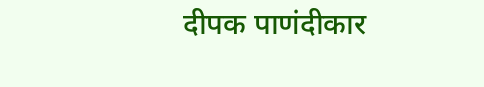दीपक पाणंदीकार